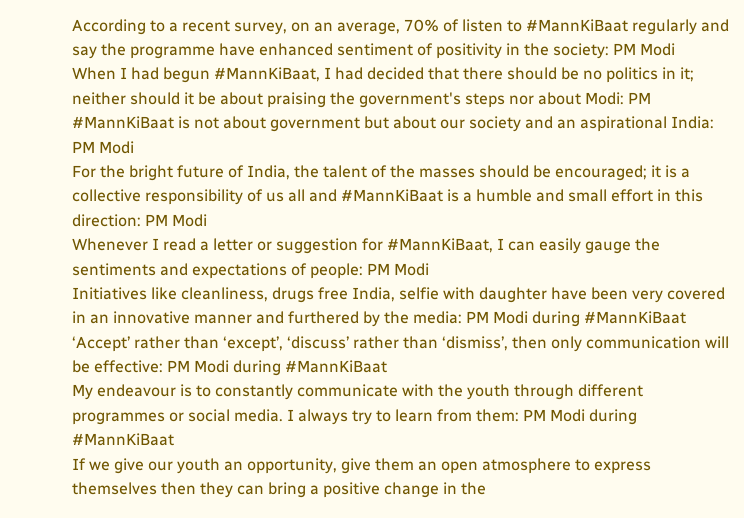According to a recent survey, on an average, 70% of listen to #MannKiBaat regularly and say the programme have enhanced sentiment of positivity in the society: PM Modi
When I had begun #MannKiBaat, I had decided that there should be no politics in it; neither should it be about praising the government's steps nor about Modi: PM
#MannKiBaat is not about government but about our society and an aspirational India: PM Modi
For the bright future of India, the talent of the masses should be encouraged; it is a collective responsibility of us all and #MannKiBaat is a humble and small effort in this direction: PM Modi
Whenever I read a letter or suggestion for #MannKiBaat, I can easily gauge the sentiments and expectations of people: PM Modi
Initiatives like cleanliness, drugs free India, selfie with daughter have been very covered in an innovative manner and furthered by the media: PM Modi during #MannKiBaat
‘Accept’ rather than ‘except’, ‘discuss’ rather than ‘dismiss’, then only communication will be effective: PM Modi during #MannKiBaat
My endeavour is to constantly communicate with the youth through different programmes or social media. I always try to learn from them: PM Modi during #MannKiBaat
If we give our youth an opportunity, give them an open atmosphere to express themselves then they can bring a positive change in the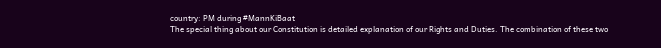country: PM during #MannKiBaat
The special thing about our Constitution is detailed explanation of our Rights and Duties. The combination of these two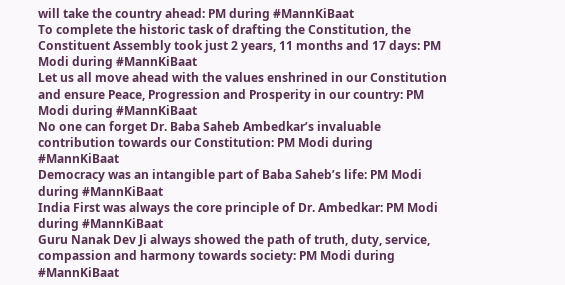will take the country ahead: PM during #MannKiBaat
To complete the historic task of drafting the Constitution, the Constituent Assembly took just 2 years, 11 months and 17 days: PM Modi during #MannKiBaat
Let us all move ahead with the values enshrined in our Constitution and ensure Peace, Progression and Prosperity in our country: PM Modi during #MannKiBaat
No one can forget Dr. Baba Saheb Ambedkar’s invaluable contribution towards our Constitution: PM Modi during #MannKiBaat
Democracy was an intangible part of Baba Saheb’s life: PM Modi during #MannKiBaat
India First was always the core principle of Dr. Ambedkar: PM Modi during #MannKiBaat
Guru Nanak Dev Ji always showed the path of truth, duty, service, compassion and harmony towards society: PM Modi during #MannKiBaat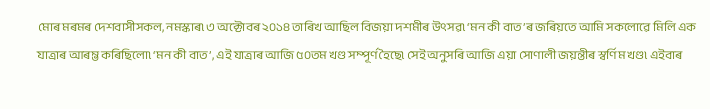মোৰ মৰমৰ দেশবাসীসকল, নমস্কাৰ৷ ৩ অক্টোবৰ ২০১৪ তাৰিখ আছিল বিজয়া দশমীৰ উৎসৱ৷ ‘মন কী বাত’ৰ জৰিয়তে আমি সকলোৱে মিলি এক যাত্ৰাৰ আৰম্ভ কৰিছিলো৷ ‘মন কী বাত’, এই যাত্ৰাৰ আজি ৫০তম খণ্ড সম্পূৰ্ণ হৈছে৷ সেই অনুসৰি আজি এয়া সোণালী জয়ন্তীৰ স্বৰ্ণিম খণ্ড৷ এইবাৰ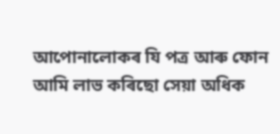আপোনালোকৰ যি পত্ৰ আৰু ফোন আমি লাভ কৰিছো সেয়া অধিক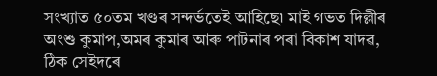সংখ্যাত ৫০তম খণ্ডৰ সন্দৰ্ভতেই আহিছে৷ মাই গভত দিল্লীৰ অংশু কুমাপ,অমৰ কুমাৰ আৰু পাটনাৰ পৰা বিকাশ যাদৱ, ঠিক সেইদৰে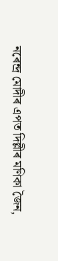নৰেন্দ্ৰ মোদীৰ এপত দিল্লীৰ মণিকা জৈন,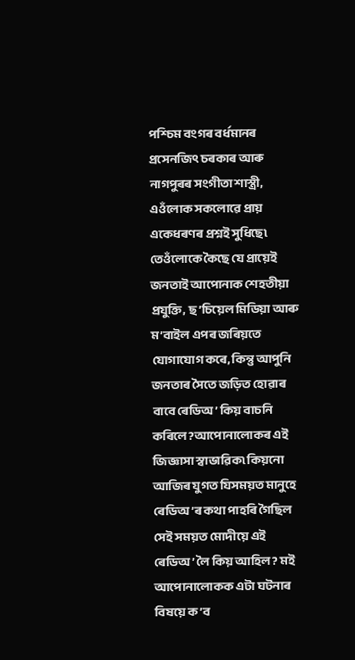পশ্চিম বংগৰ বৰ্ধমানৰ প্ৰসেনজিৎ চৰকাৰ আৰু নাগপুৰৰ সংগীতা শাস্ত্ৰী, এওঁলোক সকলোৱে প্ৰায় একেধৰণৰ প্ৰশ্নই সুধিছে৷ তেওঁলোকে কৈছে যে প্ৰায়েই জনতাই আপোনাক শেহতীয়া প্ৰযুক্তি, ছ’চিয়েল মিডিয়া আৰু ম’বাইল এপৰ জৰিয়তে যোগাযোগ কৰে, কিন্তু আপুনি জনতাৰ সৈতে জড়িত হোৱাৰ বাবে ৰেডিঅ’ কিয় বাচনি কৰিলে?আপোনালোকৰ এই জিজ্ঞাসা স্বাভাৱিক৷ কিয়নো আজিৰ যুগত যিসময়ত মানুহে ৰেডিঅ’ৰ কথা পাহৰি গৈছিল সেই সময়ত মোদীয়ে এই ৰেডিঅ’ লৈ কিয় আহিল? মই আপোনালোকক এটা ঘটনাৰ বিষয়ে ক’ব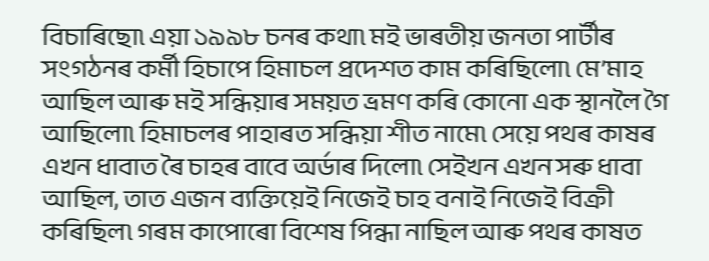বিচাৰিছো৷ এয়া ১৯৯৮ চনৰ কথা৷ মই ভাৰতীয় জনতা পাৰ্টীৰ সংগঠনৰ কৰ্মী হিচাপে হিমাচল প্ৰদেশত কাম কৰিছিলো৷ মে’মাহ আছিল আৰু মই সন্ধিয়াৰ সময়ত ভ্ৰমণ কৰি কোনো এক স্থানলৈ গৈ আছিলো৷ হিমাচলৰ পাহাৰত সন্ধিয়া শীত নামে৷ সেয়ে পথৰ কাষৰ এখন ধাবাত ৰৈ চাহৰ বাবে অৰ্ডাৰ দিলো৷ সেইখন এখন সৰু ধাবা আছিল, তাত এজন ব্যক্তিয়েই নিজেই চাহ বনাই নিজেই বিক্ৰী কৰিছিল৷ গৰম কাপোৰো বিশেষ পিন্ধা নাছিল আৰু পথৰ কাষত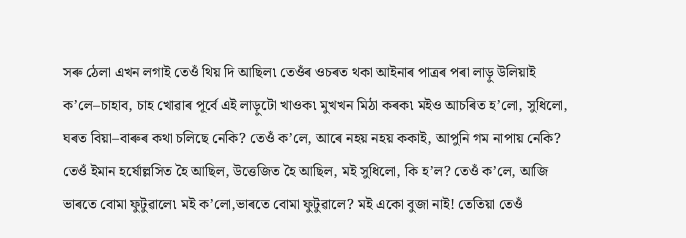সৰু ঠেলা এখন লগাই তেওঁ থিয় দি আছিল৷ তেওঁৰ ওচৰত থকা আইনাৰ পাত্ৰৰ পৰা লাড়ু উলিয়াই ক’লে–চাহাব, চাহ খোৱাৰ পূৰ্বে এই লাড়ুটো খাওক৷ মুখখন মিঠা কৰক৷ মইও আচৰিত হ’লো, সুধিলো, ঘৰত বিয়া–বাৰুৰ কথা চলিছে নেকি? তেওঁ ক’লে, আৰে নহয় নহয় ককাই, আপুনি গম নাপায় নেকি? তেওঁ ইমান হৰ্ষোল্লসিত হৈ আছিল, উত্তেজিত হৈ আছিল, মই সুধিলো, কি হ’ল? তেওঁ ক’লে, আজি ভাৰতে বোমা ফুটুৱালে৷ মই ক’লো,ভাৰতে বোমা ফুটুৱালে? মই একো বুজা নাই! তেতিয়া তেওঁ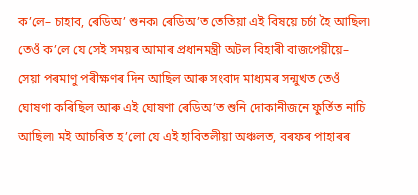ক’লে– চাহাব, ৰেডিঅ’ শুনক৷ ৰেডিঅ’ত তেতিয়া এই বিষয়ে চৰ্চা হৈ আছিল৷ তেওঁ ক’লে যে সেই সময়ৰ আমাৰ প্ৰধানমন্ত্ৰী অটল বিহাৰী বাজপেয়ীয়ে– সেয়া পৰমাণু পৰীক্ষণৰ দিন আছিল আৰু সংবাদ মাধ্যমৰ সন্মুখত তেওঁ ঘোষণা কৰিছিল আৰু এই ঘোষণা ৰেডিঅ’ত শুনি দোকানীজনে ফুৰ্তিত নাচি আছিল৷ মই আচৰিত হ’লো যে এই হাবিতলীয়া অঞ্চলত, বৰফৰ পাহাৰৰ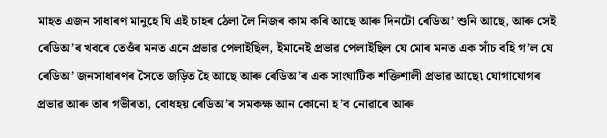মাহত এজন সাধাৰণ মানুহে যি এই চাহৰ ঠেলা লৈ নিজৰ কাম কৰি আছে আৰু দিনটো ৰেডিঅ’ শুনি আছে, আৰু সেই ৰেডিঅ’ৰ খবৰে তেওঁৰ মনত এনে প্ৰভাৱ পেলাইছিল, ইমানেই প্ৰভাৱ পেলাইছিল যে মোৰ মনত এক সাঁচ বহি গ’ল যে ৰেডিঅ’ জনসাধাৰণৰ সৈতে জড়িত হৈ আছে আৰু ৰেডিঅ’ৰ এক সাংঘাটিক শক্তিশালী প্ৰভাৱ আছে৷ যোগাযোগৰ প্ৰভাৱ আৰু তাৰ গভীৰতা, বোধহয় ৰেডিঅ’ৰ সমকক্ষ আন কোনো হ’ব নোৱাৰে আৰু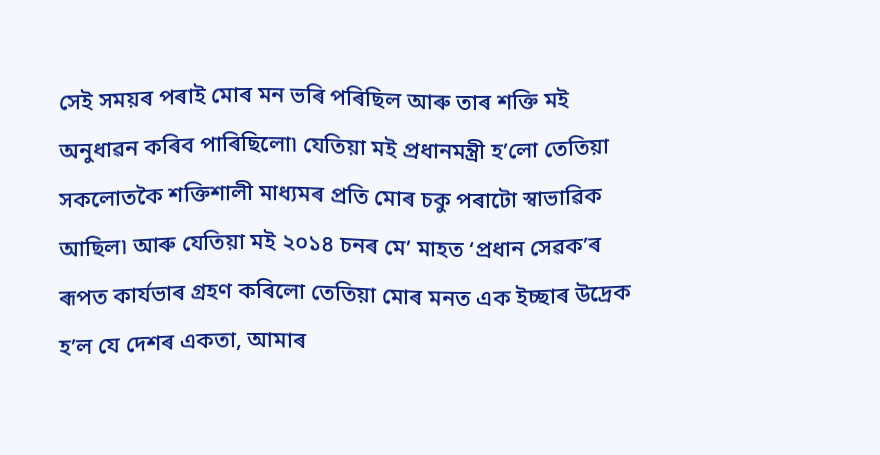সেই সময়ৰ পৰাই মোৰ মন ভৰি পৰিছিল আৰু তাৰ শক্তি মই অনুধাৱন কৰিব পাৰিছিলো৷ যেতিয়া মই প্ৰধানমন্ত্ৰী হ’লো তেতিয়া সকলোতকৈ শক্তিশালী মাধ্যমৰ প্ৰতি মোৰ চকু পৰাটো স্বাভাৱিক আছিল৷ আৰু যেতিয়া মই ২০১৪ চনৰ মে’ মাহত ‘প্ৰধান সেৱক’ৰ ৰূপত কাৰ্যভাৰ গ্ৰহণ কৰিলো তেতিয়া মোৰ মনত এক ইচ্ছাৰ উদ্ৰেক হ’ল যে দেশৰ একতা, আমাৰ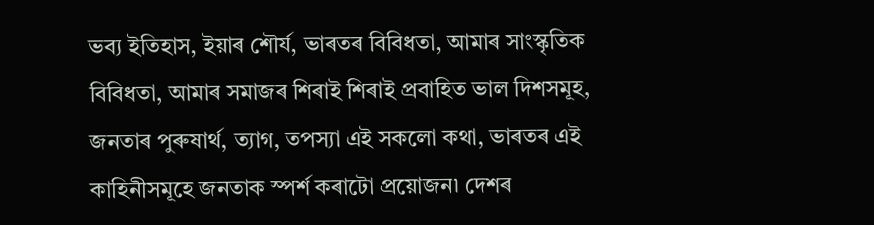ভব্য ইতিহাস, ইয়াৰ শৌৰ্য, ভাৰতৰ বিবিধতা, আমাৰ সাংস্কৃতিক বিবিধতা, আমাৰ সমাজৰ শিৰাই শিৰাই প্ৰবাহিত ভাল দিশসমূহ, জনতাৰ পুৰুষাৰ্থ, ত্যাগ, তপস্যা এই সকলো কথা, ভাৰতৰ এই কাহিনীসমূহে জনতাক স্পৰ্শ কৰাটো প্ৰয়োজন৷ দেশৰ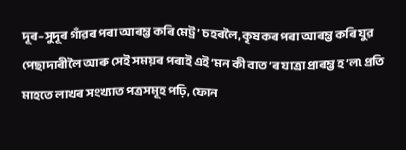দূৰ–সুদূৰ গাঁৱৰ পৰা আৰম্ভ কৰি মেট্ৰ’ চহৰলৈ, কৃষকৰ পৰা আৰম্ভ কৰি যুৱ পেছাদাৰীলৈ আৰু সেই সময়ৰ পৰাই এই ‘মন কী বাত’ৰ যাত্ৰা প্ৰাৰম্ভ হ’ল৷ প্ৰতি মাহতে লাখৰ সংখ্যাত পত্ৰসমূহ পঢ়ি, ফোন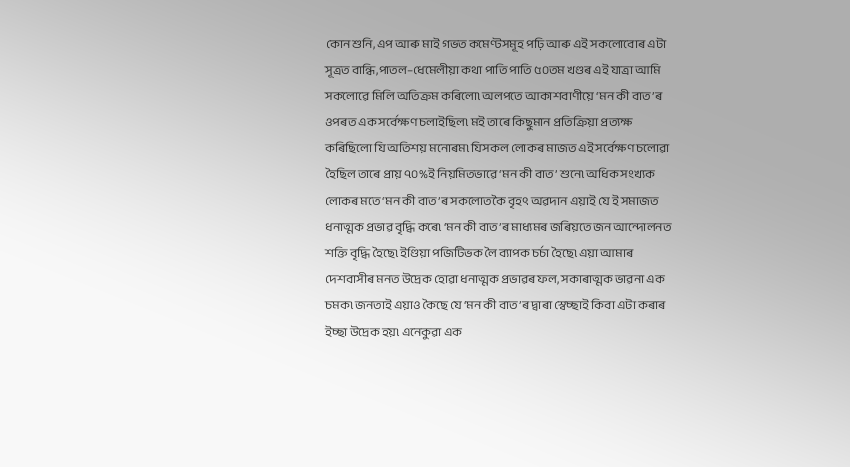কোন শুনি, এপ আৰু মাই গভত কমেণ্টসমূহ পঢ়ি আৰু এই সকলোবোৰ এটা সূত্ৰত বান্ধি,পাতল–ধেমেলীয়া কথা পাতি পাতি ৫০তম খণ্ডৰ এই যাত্ৰা আমি সকলোৱে মিলি অতিক্ৰম কৰিলো৷ অলপতে আকাশবাণীয়ে ‘মন কী বাত’ৰ ওপৰত এক সৰ্বেক্ষণ চলাইছিল৷ মই তাৰে কিছুমান প্ৰতিক্ৰিয়া প্ৰত্যক্ষ কৰিছিলো যি অতিশয় মনোৰম৷ যিসকল লোকৰ মাজত এই সৰ্বেক্ষণ চলোৱা হৈছিল তাৰে প্ৰায় ৭০%ই নিয়মিতভাৱে ‘মন কী বাত’ শুনে৷ অধিক সংখ্যক লোকৰ মতে ‘মন কী বাত’ৰ সকলোতকৈ বৃহৎ অৱদান এয়াই যে ই সমাজত ধনাত্মক প্ৰভাৱ বৃদ্ধি কৰে৷ ‘মন কী বাত’ৰ মাধ্যমৰ জৰিয়তে জন আন্দোলনত শক্তি বৃদ্ধি হৈছে৷ ইণ্ডিয়া পজিটিভক লৈ ব্যাপক চৰ্চা হৈছে৷ এয়া আমাৰ দেশবাসীৰ মনত উদ্ৰেক হোৱা ধনাত্মক প্ৰভাৱৰ ফল, সকাৰাত্মক ভাৱনা এক চমক৷ জনতাই এয়াও কৈছে যে ‘মন কী বাত’ৰ দ্বাৰা স্বেচ্ছাই কিবা এটা কৰাৰ ইচ্ছা উদ্ৰেক হয়৷ এনেকুৱা এক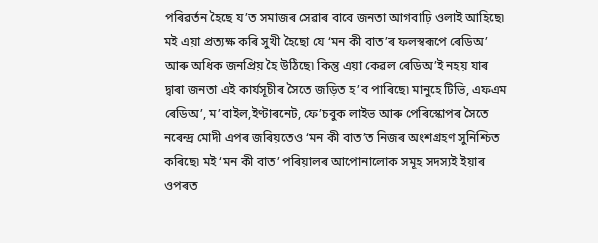পৰিৱৰ্তন হৈছে য’ত সমাজৰ সেৱাৰ বাবে জনতা আগবাঢ়ি ওলাই আহিছে৷ মই এয়া প্ৰত্যক্ষ কৰি সুখী হৈছো যে ‘মন কী বাত’ৰ ফলস্বৰূপে ৰেডিঅ’ আৰু অধিক জনপ্ৰিয় হৈ উঠিছে৷ কিন্তু এয়া কেৱল ৰেডিঅ’ই নহয় যাৰ দ্বাৰা জনতা এই কাৰ্যসূচীৰ সৈতে জড়িত হ’ব পাৰিছে৷ মানুহে টিভি, এফএম ৰেডিঅ’, ম’বাইল,ইণ্টাৰনেট, ফে’চবুক লাইভ আৰু পেৰিস্কোপৰ সৈতে নৰেন্দ্ৰ মোদী এপৰ জৰিয়তেও ‘মন কী বাত’ত নিজৰ অংশগ্ৰহণ সুনিশ্চিত কৰিছে৷ মই ‘মন কী বাত’ পৰিয়ালৰ আপোনালোক সমূহ সদস্যই ইয়াৰ ওপৰত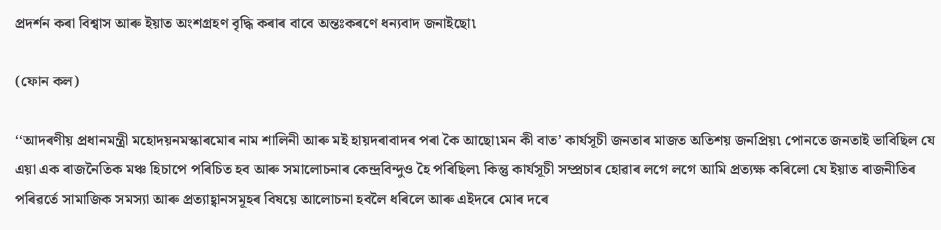প্ৰদৰ্শন কৰা বিশ্বাস আৰু ইয়াত অংশগ্ৰহণ বৃদ্ধি কৰাৰ বাবে অন্তঃকৰণে ধন্যবাদ জনাইছো৷

(ফোন কল)

‘‘আদৰণীয় প্ৰধানমন্ত্ৰী মহোদয়নমস্কাৰমোৰ নাম শালিনী আৰু মই হায়দৰাবাদৰ পৰা কৈ আছো৷মন কী বাত’ কাৰ্যসূচী জনতাৰ মাজত অতিশয় জনপ্ৰিয়৷ পোনতে জনতাই ভাবিছিল যে এয়া এক ৰাজনৈতিক মঞ্চ হিচাপে পৰিচিত হব আৰু সমালোচনাৰ কেন্দ্ৰবিন্দুও হৈ পৰিছিল৷ কিন্তু কাৰ্যসূচী সম্প্ৰচাৰ হোৱাৰ লগে লগে আমি প্ৰত্যক্ষ কৰিলো যে ইয়াত ৰাজনীতিৰ পৰিৱৰ্তে সামাজিক সমস্যা আৰু প্ৰত্যাহ্বানসমূহৰ বিষয়ে আলোচনা হবলৈ ধৰিলে আৰু এইদৰে মোৰ দৰে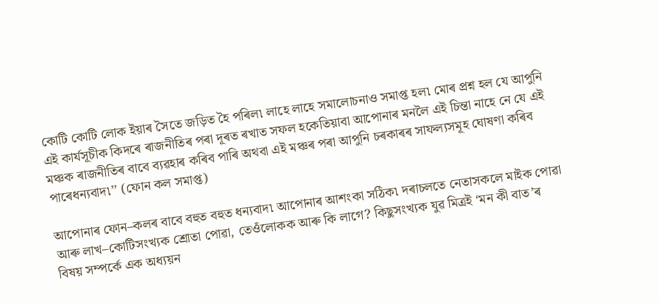কোটি কোটি লোক ইয়াৰ সৈতে জড়িত হৈ পৰিল৷ লাহে লাহে সমালোচনাও সমাপ্ত হল৷ মোৰ প্ৰশ্ন হল যে আপুনি এই কাৰ্যসূচীক কিদৰে ৰাজনীতিৰ পৰা দূৰত ৰখাত সফল হকেতিয়াবা আপোনাৰ মনলৈ এই চিন্তা নাহে নে যে এই মঞ্চক ৰাজনীতিৰ বাবে ব্যৱহাৰ কৰিব পাৰি অথবা এই মঞ্চৰ পৰা আপুনি চৰকাৰৰ সাফল্যসমূহ ঘোষণা কৰিব পাৰেধন্যবাদ৷’’ (ফোন কল সমাপ্ত)

আপোনাৰ ফোন–কলৰ বাবে বহুত বহুত ধন্যবাদ৷ আপোনাৰ আশংকা সঠিক৷ দৰাচলতে নেতাসকলে মাইক পোৱা আৰু লাখ–কোটিসংখ্যক শ্ৰোতা পোৱা, তেওঁলোকক আৰু কি লাগে? কিছুসংখ্যক যুৱ মিত্ৰই ‘মন কী বাত’ৰ বিষয় সম্পৰ্কে এক অধ্যয়ন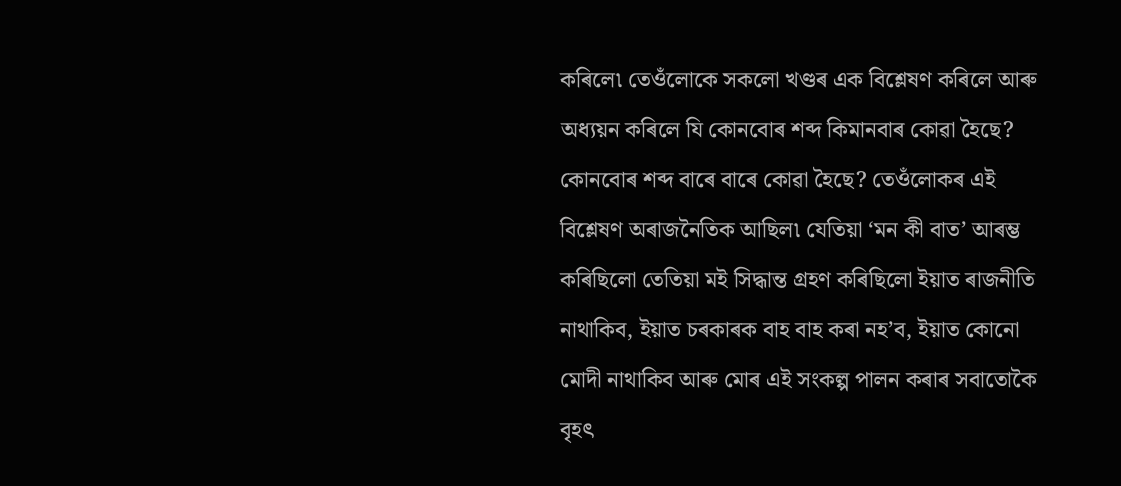কৰিলে৷ তেওঁলোকে সকলো খণ্ডৰ এক বিশ্লেষণ কৰিলে আৰু অধ্যয়ন কৰিলে যি কোনবোৰ শব্দ কিমানবাৰ কোৱা হৈছে? কোনবোৰ শব্দ বাৰে বাৰে কোৱা হৈছে? তেওঁলোকৰ এই বিশ্লেষণ অৰাজনৈতিক আছিল৷ যেতিয়া ‘মন কী বাত’ আৰম্ভ কৰিছিলো তেতিয়া মই সিদ্ধান্ত গ্ৰহণ কৰিছিলো ইয়াত ৰাজনীতি নাথাকিব, ইয়াত চৰকাৰক বাহ বাহ কৰা নহ’ব, ইয়াত কোনো মোদী নাথাকিব আৰু মোৰ এই সংকল্প পালন কৰাৰ সবাতোকৈ বৃহৎ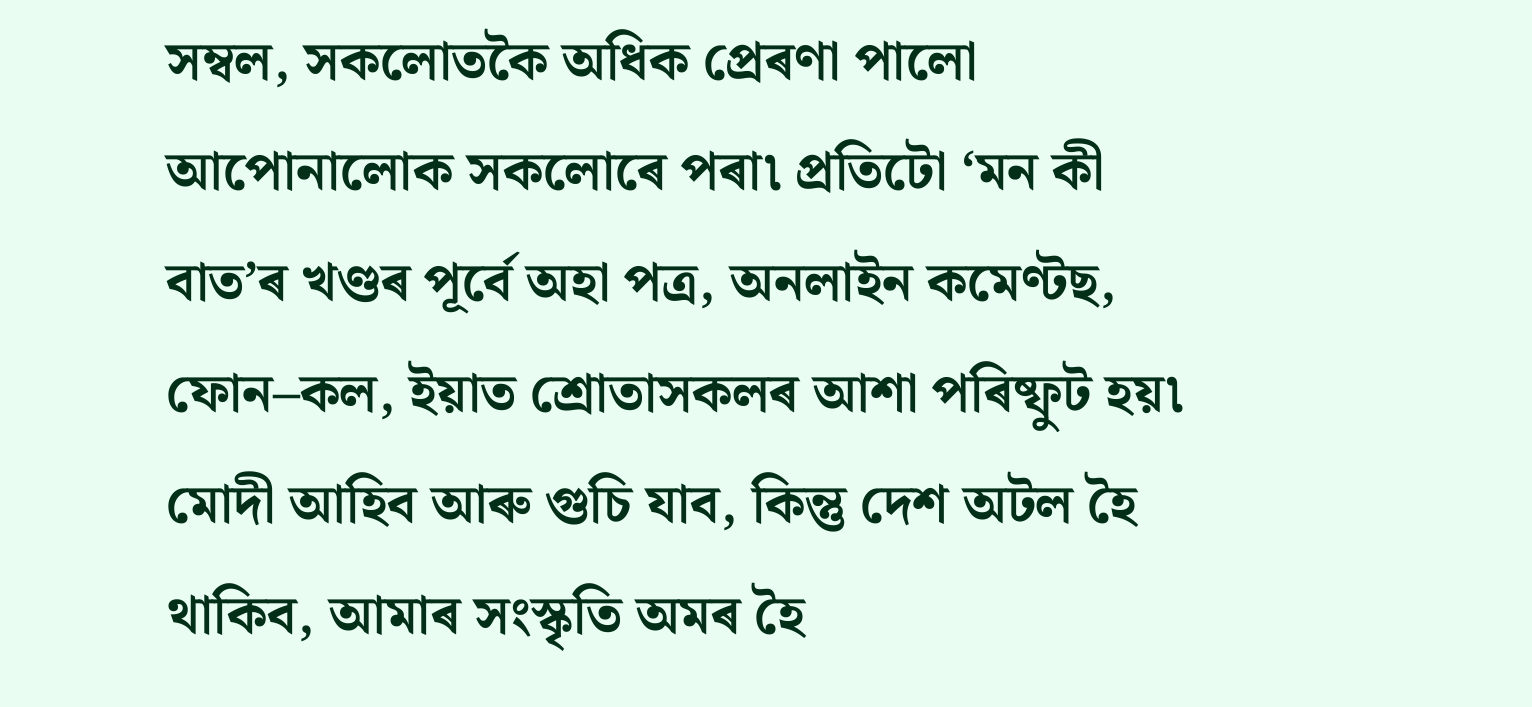সম্বল, সকলোতকৈ অধিক প্ৰেৰণা পালো আপোনালোক সকলোৰে পৰা৷ প্ৰতিটো ‘মন কী বাত’ৰ খণ্ডৰ পূৰ্বে অহা পত্ৰ, অনলাইন কমেণ্টছ, ফোন–কল, ইয়াত শ্ৰোতাসকলৰ আশা পৰিষ্ফুট হয়৷ মোদী আহিব আৰু গুচি যাব, কিন্তু দেশ অটল হৈ থাকিব, আমাৰ সংস্কৃতি অমৰ হৈ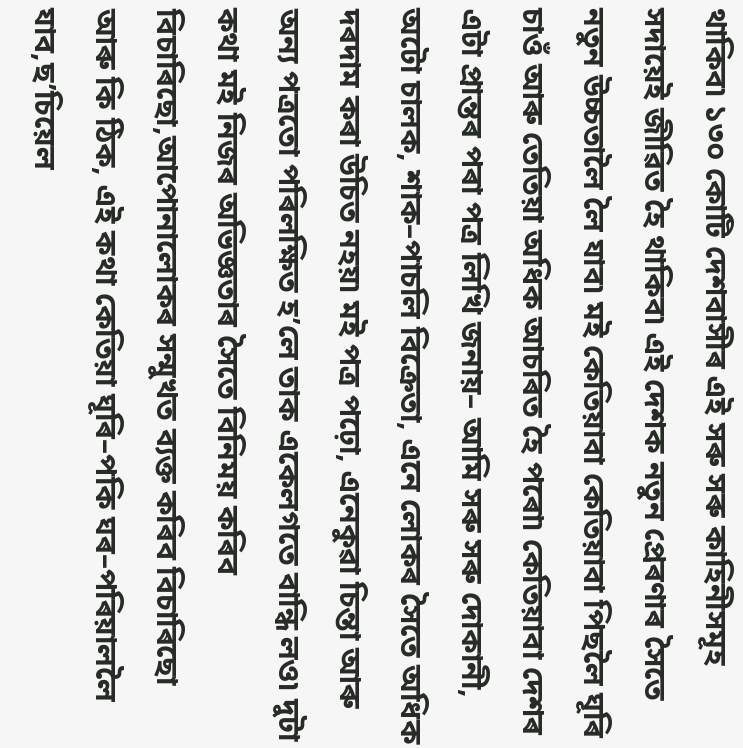থাকিব৷ ১৩০ কোটি দেশবাসীৰ এই সৰু সৰু কাহিনীসমূহ সদায়েই জীৱিত হৈ থাকিব৷ এই দেশক নতুন প্ৰেৰণাৰ সৈতে নতুন উচ্চতালৈ লৈ যাব৷ মই কেতিয়াবা কেতিয়াবা পিছলৈ ঘূৰি চাওঁ আৰু তেতিয়া অধিক আচৰিত হৈ পৰো৷ কেতিয়াবা দেশৰ এটা প্ৰান্তৰ পৰা পত্ৰ লিখি জনায়– আমি সৰু সৰু দোকানী, অটো চালক, শাক–পাচলি বিক্ৰেতা, এনে লোকৰ সৈতে অধিক দৰদাম কৰা উচিত নহয়৷ মই পত্ৰ পঢ়ো, এনেকুৱা চিন্তা আৰু অন্য পত্ৰতো পৰিলক্ষিত হ’লে তাক একেলগতে বান্ধি লও৷ দুটা কথা মই নিজৰ অভিজ্ঞতাৰ সৈতে বিনিময় কৰিব বিচাৰিছো,আপোনালোকৰ সন্মুখত ব্যক্ত কৰিব বিচাৰিছো আৰু কি ঠিক, এই কথা কেতিয়া ঘূৰি–পকি ঘৰ–পৰিয়াললৈ যাব,ছ’চিয়েল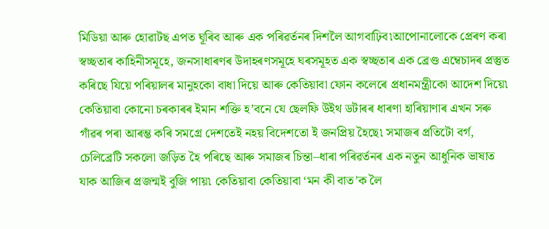মিডিয়া আৰু হোৱাটছ এপত ঘূৰিব আৰু এক পৰিৱৰ্তনৰ দিশলৈ আগবাঢ়িব৷আপোনালোকে প্ৰেৰণ কৰা স্বচ্ছতাৰ কাহিনীসমূহে, জনসাধাৰণৰ উদাহৰণসমূহে ঘৰসমূহত এক স্বচ্ছতাৰ এক ব্ৰেণ্ড এম্বেচাদৰ প্ৰস্তুত কৰিছে যিয়ে পৰিয়ালৰ মানুহকো বাধা দিয়ে আৰু কেতিয়াবা ফোন কলেৰে প্ৰধানমন্ত্ৰীকো আদেশ দিয়ে৷ কেতিয়াবা কোনো চৰকাৰৰ ইমান শক্তি হ’বনে যে ছেলফি উইথ ডটাৰৰ ধাৰণা হাৰিয়াণাৰ এখন সৰু গাঁৱৰ পৰা আৰম্ভ কৰি সমগ্ৰে দেশতেই নহয় বিদেশতো ই জনপ্ৰিয় হৈছে৷ সমাজৰ প্ৰতিটো বৰ্গ, চেলিব্ৰেটি সকলো জড়িত হৈ পৰিছে আৰু সমাজৰ চিন্তা–ধাৰা পৰিৱৰ্তনৰ এক নতুন আধুনিক ভাষাত যাক আজিৰ প্ৰজন্মই বুজি পায়৷ কেতিয়াবা কেতিয়াবা ‘মন কী বাত’ক লৈ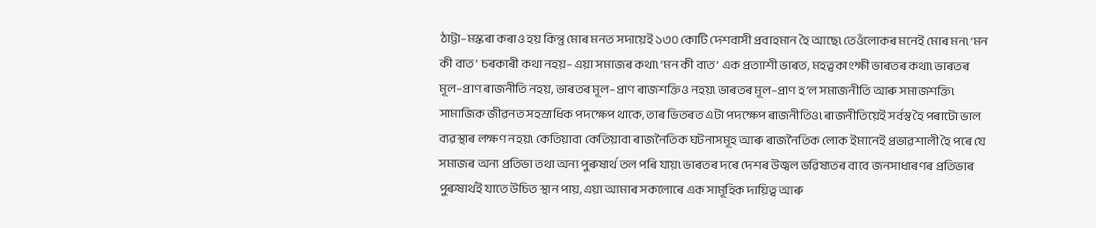ঠাট্টা–মস্কৰা কৰাও হয় কিন্তু মোৰ মনত সদায়েই ১৩০ কোটি দেশবাসী প্ৰবাহমান হৈ আছে৷ তেওঁলোকৰ মনেই মোৰ মন৷ ‘মন কী বাত’ চৰকাৰী কথা নহয়– এয়া সমাজৰ কথা৷ ‘মন কী বাত’ এক প্ৰত্যাশী ভাৰত, মহত্বকাংক্ষী ভাৰতৰ কথা৷ ভাৰতৰ মূল–প্ৰাণ ৰাজনীতি নহয়, ভাৰতৰ মূল–প্ৰাণ ৰাজশক্তিও নহয়৷ ভাৰতৰ মূল–প্ৰাণ হ’ল সমাজনীতি আৰু সমাজশক্তি৷ সামাজিক জীৱনত সহস্ৰাধিক পদক্ষেপ থাকে, তাৰ ভিতৰত এটা পদক্ষেপ ৰাজনীতিও৷ ৰাজনীতিয়েই সৰ্বস্ব হৈ পৰাটো ভাল ব্যৱস্থাৰ লক্ষণ নহয়৷ কেতিয়াবা কেতিয়াবা ৰাজনৈতিক ঘটনাসমূহ আৰু ৰাজনৈতিক লোক ইমানেই প্ৰভাৱশালী হৈ পৰে যে সমাজৰ অন্য প্ৰতিভা তথা অন্য পুৰুষাৰ্থ তল পৰি যায়৷ ভাৰতৰ দৰে দেশৰ উজ্বল ভৱিষ্যতৰ বাবে জনসাধাৰণৰ প্ৰতিভাৰ পুৰুষাৰ্থই যাতে উচিত স্থান পায়, এয়া আমাৰ সকলোৰে এক সামূহিক দায়িত্ব আৰু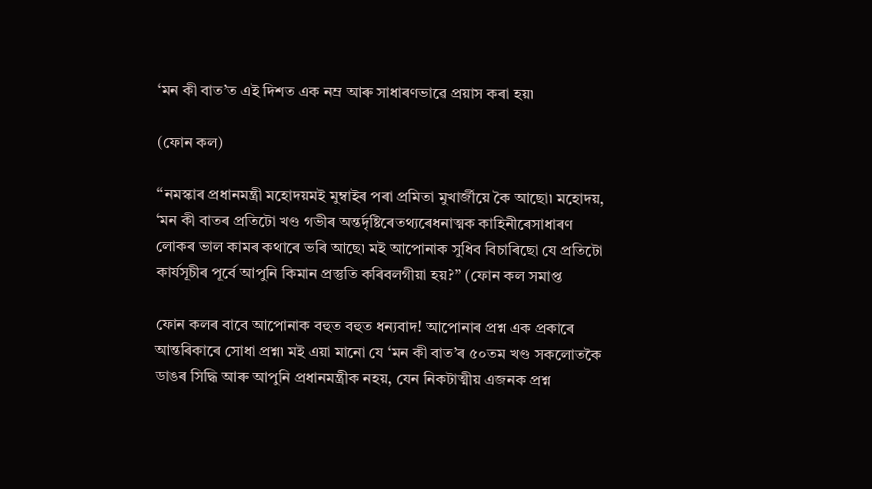‘মন কী বাত’ত এই দিশত এক নম্ৰ আৰু সাধাৰণভাৱে প্ৰয়াস কৰা হয়৷

(ফোন কল)

‘‘নমস্কাৰ প্ৰধানমন্ত্ৰী মহোদয়মই মুম্বাইৰ পৰা প্ৰমিতা মুখাৰ্জীয়ে কৈ আছো৷ মহোদয়, ‘মন কী বাতৰ প্ৰতিটো খণ্ড গভীৰ অন্তৰ্দৃষ্টিৰেতথ্যৰেধনাত্মক কাহিনীৰেসাধাৰণ লোকৰ ভাল কামৰ কথাৰে ভৰি আছে৷ মই আপোনাক সুধিব বিচাৰিছো যে প্ৰতিটো কাৰ্যসূচীৰ পূৰ্বে আপুনি কিমান প্ৰস্তুতি কৰিবলগীয়া হয়?’’ (ফোন কল সমাপ্ত

ফোন কলৰ বাবে আপোনাক বহুত বহুত ধন্যবাদ! আপোনাৰ প্ৰশ্ন এক প্ৰকাৰে আন্তৰিকাৰে সোধা প্ৰশ্ন৷ মই এয়া মানো যে ‘মন কী বাত’ৰ ৫০তম খণ্ড সকলোতকৈ ডাঙৰ সিদ্ধি আৰু আপুনি প্ৰধানমন্ত্ৰীক নহয়, যেন নিকটাত্মীয় এজনক প্ৰশ্ন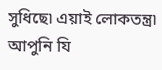সুধিছে৷ এয়াই লোকতন্ত্ৰ৷ আপুনি যি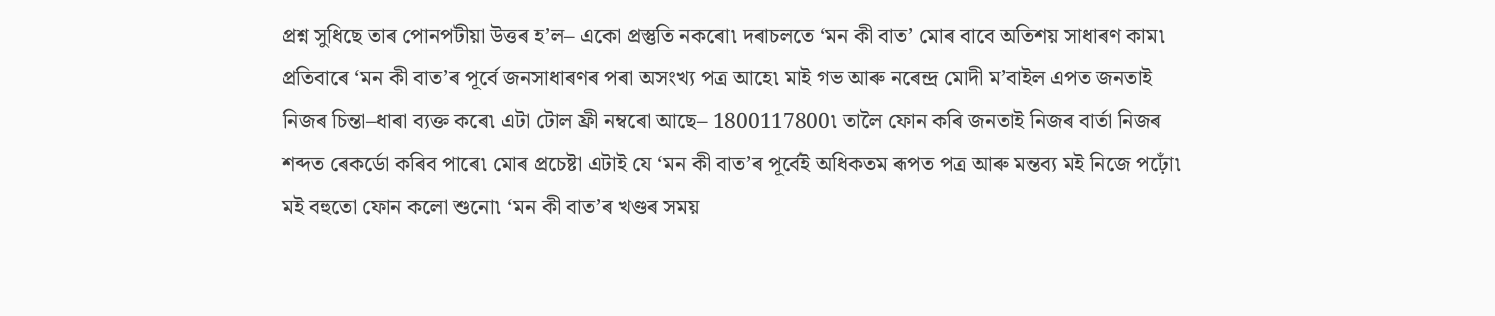প্ৰশ্ন সুধিছে তাৰ পোনপটীয়া উত্তৰ হ’ল– একো প্ৰস্তুতি নকৰো৷ দৰাচলতে ‘মন কী বাত’ মোৰ বাবে অতিশয় সাধাৰণ কাম৷ প্ৰতিবাৰে ‘মন কী বাত’ৰ পূৰ্বে জনসাধাৰণৰ পৰা অসংখ্য পত্ৰ আহে৷ মাই গভ আৰু নৰেন্দ্ৰ মোদী ম’বাইল এপত জনতাই নিজৰ চিন্তা–ধাৰা ব্যক্ত কৰে৷ এটা টোল ফ্ৰী নম্বৰো আছে– 1800117800৷ তালৈ ফোন কৰি জনতাই নিজৰ বাৰ্তা নিজৰ শব্দত ৰেকৰ্ডো কৰিব পাৰে৷ মোৰ প্ৰচেষ্টা এটাই যে ‘মন কী বাত’ৰ পূৰ্বেই অধিকতম ৰূপত পত্ৰ আৰু মন্তব্য মই নিজে পঢ়োঁ৷ মই বহুতো ফোন কলো শুনো৷ ‘মন কী বাত’ৰ খণ্ডৰ সময়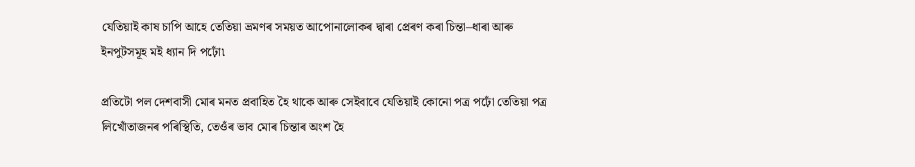যেতিয়াই কাষ চাপি আহে তেতিয়া ভ্ৰমণৰ সময়ত আপোনালোকৰ দ্বাৰা প্ৰেৰণ কৰা চিন্তা–ধাৰা আৰু ইনপুটসমূহ মই ধ্যান দি পঢ়োঁ৷

প্ৰতিটো পল দেশবাসী মোৰ মনত প্ৰবাহিত হৈ থাকে আৰু সেইবাবে যেতিয়াই কোনো পত্ৰ পঢ়োঁ তেতিয়া পত্ৰ লিখোঁতাজনৰ পৰিস্থিতি, তেওঁৰ ভাব মোৰ চিন্তাৰ অংশ হৈ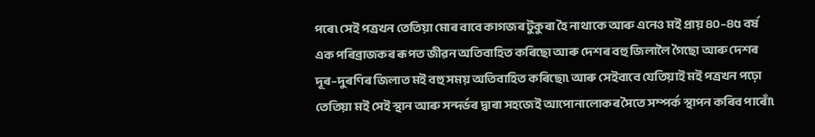পৰে৷ সেই পত্ৰখন তেতিয়া মোৰ বাবে কাগজৰ টুকুৰা হৈ নাথাকে আৰু এনেও মই প্ৰায় ৪০–৪৫ বৰ্ষ এক পৰিব্ৰাজকৰ ৰূপত জীৱন অতিবাহিত কৰিছো আৰু দেশৰ বহু জিলালৈ গৈছো আৰু দেশৰ দূৰ–দুৰণিৰ জিলাত মই বহু সময় অতিবাহিত কৰিছো৷ আৰু সেইবাবে যেতিয়াই মই পত্ৰখন পঢ়ো তেতিয়া মই সেই স্থান আৰু সন্দৰ্ভৰ দ্বাৰা সহজেই আপোনালোকৰ সৈতে সম্পৰ্ক স্থাপন কৰিব পাৰোঁ৷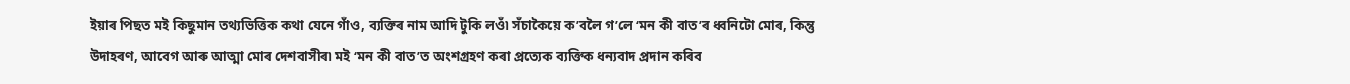ইয়াৰ পিছত মই কিছুমান তথ্যভিত্তিক কথা যেনে গাঁও, ব্যক্তিৰ নাম আদি টুকি লওঁ৷ সঁচাকৈয়ে ক’বলৈ গ’লে ‘মন কী বাত’ৰ ধ্বনিটো মোৰ, কিন্তু উদাহৰণ, আবেগ আৰু আত্মা মোৰ দেশবাসীৰ৷ মই ‘মন কী বাত’ত অংশগ্ৰহণ কৰা প্ৰত্যেক ব্যক্তিক ধন্যবাদ প্ৰদান কৰিব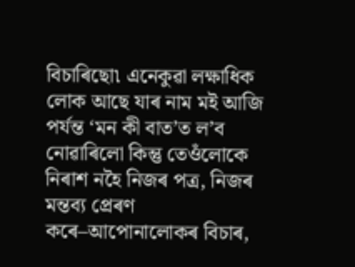বিচাৰিছো৷ এনেকুৱা লক্ষাধিক লোক আছে যাৰ নাম মই আজি পৰ্যন্ত ‘মন কী বাত’ত ল’ব নোৱাৰিলো কিন্তু তেওঁলোকে নিৰাশ নহৈ নিজৰ পত্ৰ, নিজৰ মন্তব্য প্ৰেৰণ কৰে–আপোনালোকৰ বিচাৰ,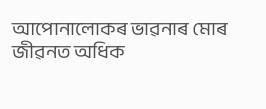আপোনালোকৰ ভাৱনাৰ মোৰ জীৱনত অধিক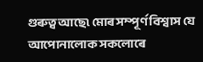গুৰুত্ব আছে৷ মোৰ সম্পূৰ্ণ বিশ্বাস যে আপোনালোক সকলোৰে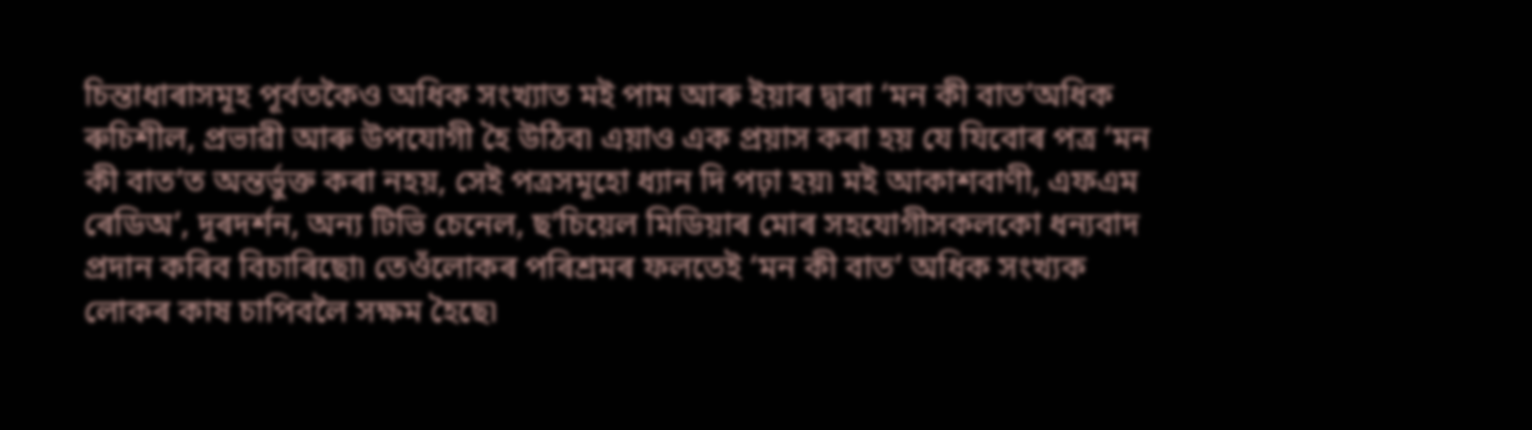চিন্তাধাৰাসমূহ পূৰ্বতকৈও অধিক সংখ্যাত মই পাম আৰু ইয়াৰ দ্বাৰা ‘মন কী বাত’অধিক ৰুচিশীল, প্ৰভাৱী আৰু উপযোগী হৈ উঠিব৷ এয়াও এক প্ৰয়াস কৰা হয় যে যিবোৰ পত্ৰ ‘মন কী বাত’ত অন্তৰ্ভুক্ত কৰা নহয়, সেই পত্ৰসমূহো ধ্যান দি পঢ়া হয়৷ মই আকাশবাণী, এফএম ৰেডিঅ’, দূৰদৰ্শন, অন্য টিভি চেনেল, ছ’চিয়েল মিডিয়াৰ মোৰ সহযোগীসকলকো ধন্যবাদ প্ৰদান কৰিব বিচাৰিছো৷ তেওঁলোকৰ পৰিশ্ৰমৰ ফলতেই ‘মন কী বাত’ অধিক সংখ্যক লোকৰ কাষ চাপিবলৈ সক্ষম হৈছে৷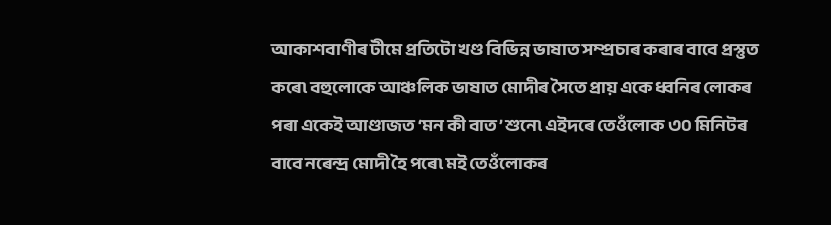আকাশবাণীৰ টীমে প্ৰতিটো খণ্ড বিভিন্ন ভাষাত সম্প্ৰচাৰ কৰাৰ বাবে প্ৰস্তুত কৰে৷ বহুলোকে আঞ্চলিক ভাষাত মোদীৰ সৈতে প্ৰায় একে ধ্বনিৰ লোকৰ পৰা একেই আণ্ডাজত ‘মন কী বাত’ শুনে৷ এইদৰে তেওঁলোক ৩০ মিনিটৰ বাবে নৰেন্দ্ৰ মোদী হৈ পৰে৷ মই তেওঁলোকৰ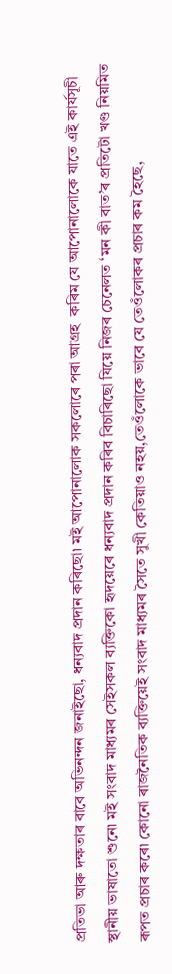প্ৰতিভা আৰু দক্ষতাৰ বাবে অভিনন্দন জনাইছো, ধন্যবাদ প্ৰদান কৰিছো৷ মই আপোনালোক সকলোৰে পৰা আগ্ৰহ  কৰিম যে আপোনালোকে যাতে এই কাৰ্যসূচী স্থানীয় ভাষাতো শুনে৷ মই সংবাদ মাধ্যমৰ সেইসকল ব্যক্তিকো হৃদয়েৰে ধন্যবাদ প্ৰদান কৰিব বিচাৰিছো যিয়ে নিজৰ চেনেলত ‘মন কী বাত’ৰ প্ৰতিটো খণ্ড নিয়মিত ৰূপত প্ৰচাৰ কৰে৷ কোনো ৰাজনৈতিক ব্যক্তিয়েই সংবাদ মাধ্যমৰ সৈতে সুখী কেতিয়াও নহয়,তেওঁলোকে ভাবে যে তেওঁলোকৰ প্ৰচাৰ কম হৈছে,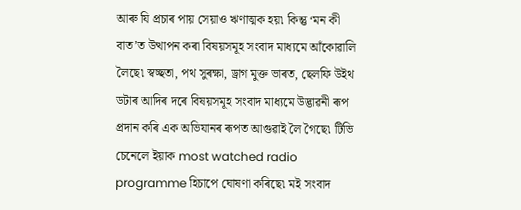আৰু যি প্ৰচাৰ পায় সেয়াও ঋণাত্মক হয়৷ কিন্তু ‘মন কী বাত’ত উত্থাপন কৰা বিষয়সমূহ সংবাদ মাধ্যমে আঁকোৱালি লৈছে৷ স্বচ্ছতা, পথ সুৰক্ষা, ড্ৰাগ মুক্ত ভাৰত, ছেলফি উইথ ডটাৰ আদিৰ দৰে বিষয়সমূহ সংবাদ মাধ্যমে উদ্ভাৱনী ৰূপ প্ৰদান কৰি এক অভিযানৰ ৰূপত আগুৱাই লৈ গৈছে৷ টিভি চেনেলে ইয়াক most watched radio programme হিচাপে ঘোষণা কৰিছে৷ মই সংবাদ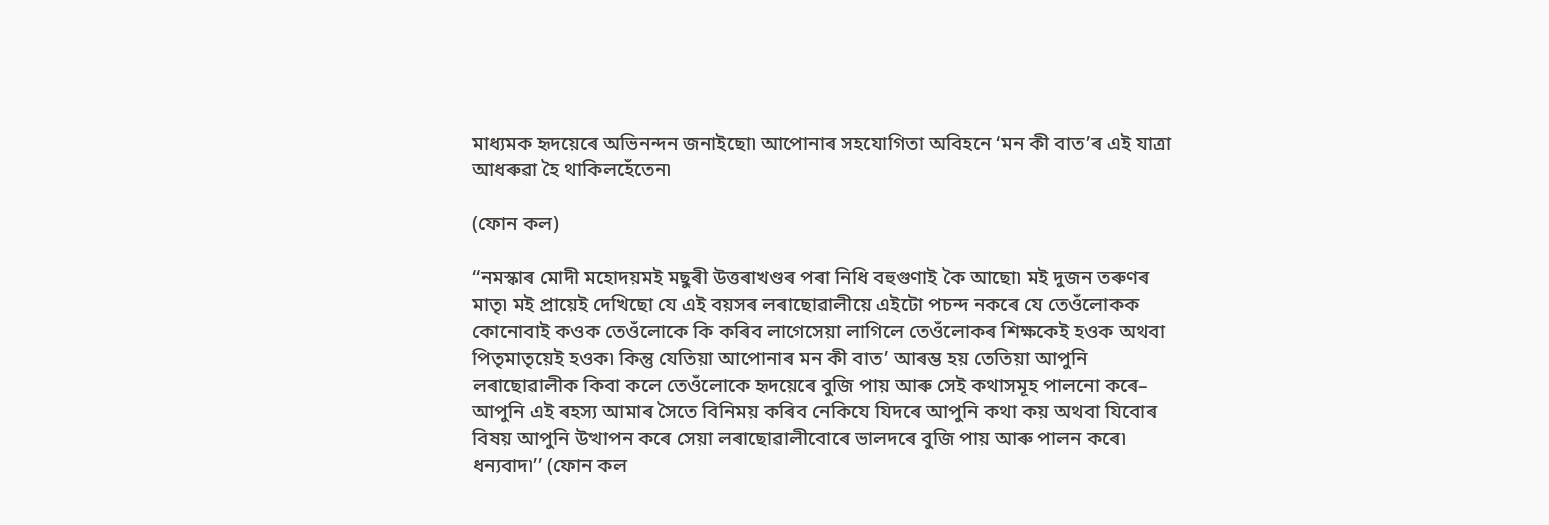মাধ্যমক হৃদয়েৰে অভিনন্দন জনাইছো৷ আপোনাৰ সহযোগিতা অবিহনে ‘মন কী বাত’ৰ এই যাত্ৰা আধৰুৱা হৈ থাকিলহেঁতেন৷

(ফোন কল)

‘‘নমস্কাৰ মোদী মহোদয়মই মছুৰী উত্তৰাখণ্ডৰ পৰা নিধি বহুগুণাই কৈ আছো৷ মই দুজন তৰুণৰ মাতৃ৷ মই প্ৰায়েই দেখিছো যে এই বয়সৰ লৰাছোৱালীয়ে এইটো পচন্দ নকৰে যে তেওঁলোকক কোনোবাই কওক তেওঁলোকে কি কৰিব লাগেসেয়া লাগিলে তেওঁলোকৰ শিক্ষকেই হওক অথবা পিতৃমাতৃয়েই হওক৷ কিন্তু যেতিয়া আপোনাৰ মন কী বাত’ আৰম্ভ হয় তেতিয়া আপুনি লৰাছোৱালীক কিবা কলে তেওঁলোকে হৃদয়েৰে বুজি পায় আৰু সেই কথাসমূহ পালনো কৰে– আপুনি এই ৰহস্য আমাৰ সৈতে বিনিময় কৰিব নেকিযে যিদৰে আপুনি কথা কয় অথবা যিবোৰ বিষয় আপুনি উত্থাপন কৰে সেয়া লৰাছোৱালীবোৰে ভালদৰে বুজি পায় আৰু পালন কৰে৷ ধন্যবাদ৷’’ (ফোন কল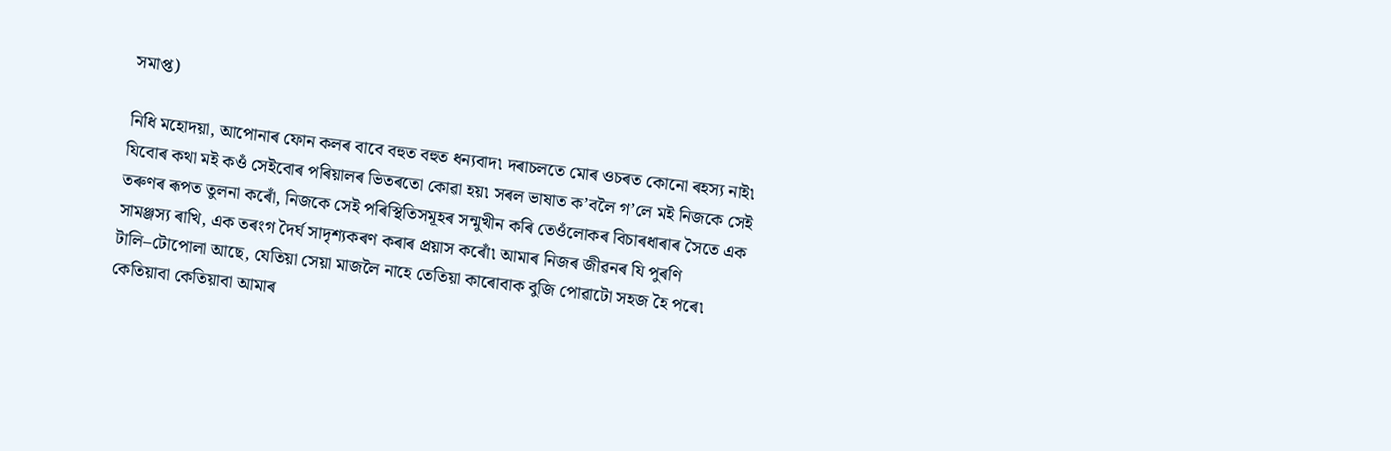সমাপ্ত)

নিধি মহোদয়া, আপোনাৰ ফোন কলৰ বাবে বহুত বহুত ধন্যবাদ৷ দৰাচলতে মোৰ ওচৰত কোনো ৰহস্য নাই৷ যিবোৰ কথা মই কওঁ সেইবোৰ পৰিয়ালৰ ভিতৰতো কোৱা হয়৷ সৰল ভাষাত ক’বলৈ গ’লে মই নিজকে সেই তৰুণৰ ৰূপত তুলনা কৰোঁ, নিজকে সেই পৰিস্থিতিসমূহৰ সন্মুখীন কৰি তেওঁলোকৰ বিচাৰধাৰাৰ সৈতে এক সামঞ্জস্য ৰাখি, এক তৰংগ দৈৰ্ঘ সাদৃশ্যকৰণ কৰাৰ প্ৰয়াস কৰোঁ৷ আমাৰ নিজৰ জীৱনৰ যি পুৰণি টালি–টোপোলা আছে, যেতিয়া সেয়া মাজলৈ নাহে তেতিয়া কাৰোবাক বুজি পোৱাটো সহজ হৈ পৰে৷ কেতিয়াবা কেতিয়াবা আমাৰ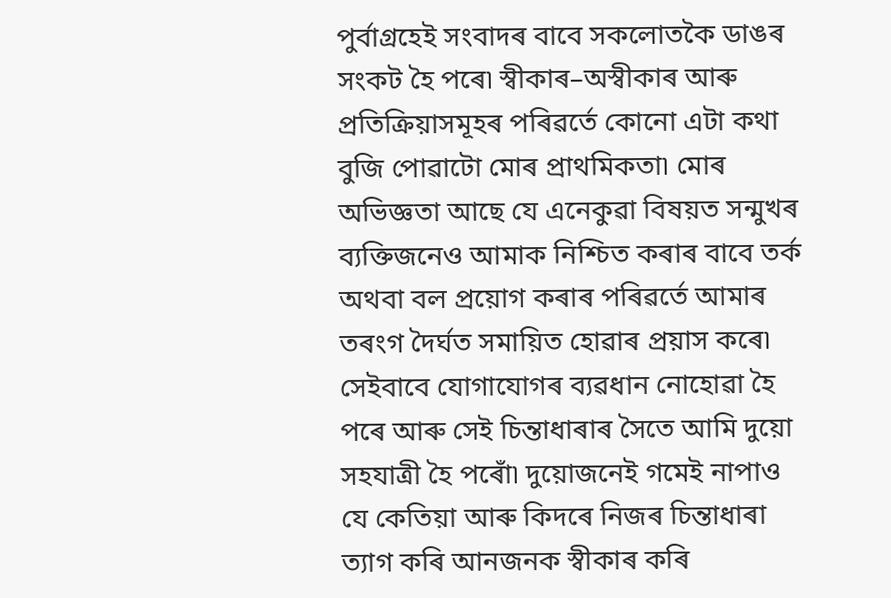পুৰ্বাগ্ৰহেই সংবাদৰ বাবে সকলোতকৈ ডাঙৰ সংকট হৈ পৰে৷ স্বীকাৰ–অস্বীকাৰ আৰু প্ৰতিক্ৰিয়াসমূহৰ পৰিৱৰ্তে কোনো এটা কথা বুজি পোৱাটো মোৰ প্ৰাথমিকতা৷ মোৰ অভিজ্ঞতা আছে যে এনেকুৱা বিষয়ত সন্মুখৰ ব্যক্তিজনেও আমাক নিশ্চিত কৰাৰ বাবে তৰ্ক অথবা বল প্ৰয়োগ কৰাৰ পৰিৱৰ্তে আমাৰ তৰংগ দৈৰ্ঘত সমায়িত হোৱাৰ প্ৰয়াস কৰে৷ সেইবাবে যোগাযোগৰ ব্যৱধান নোহোৱা হৈ পৰে আৰু সেই চিন্তাধাৰাৰ সৈতে আমি দুয়ো সহযাত্ৰী হৈ পৰোঁ৷ দুয়োজনেই গমেই নাপাও যে কেতিয়া আৰু কিদৰে নিজৰ চিন্তাধাৰা ত্যাগ কৰি আনজনক স্বীকাৰ কৰি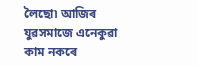লৈছো৷ আজিৰ যুৱসমাজে এনেকুৱা কাম নকৰে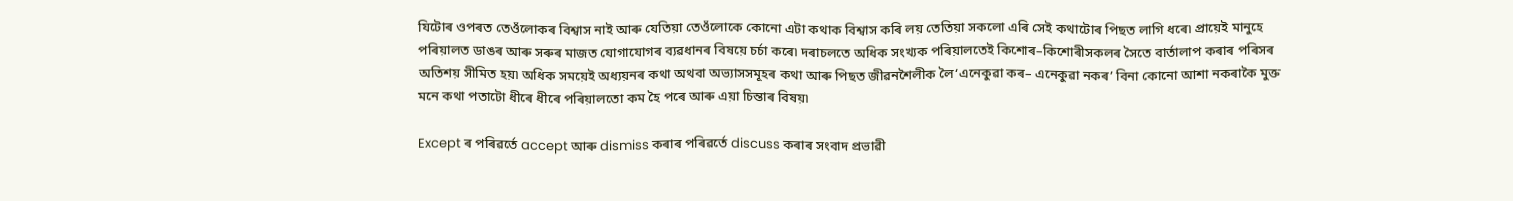যিটোৰ ওপৰত তেওঁলোকৰ বিশ্বাস নাই আৰু যেতিয়া তেওঁলোকে কোনো এটা কথাক বিশ্বাস কৰি লয় তেতিয়া সকলো এৰি সেই কথাটোৰ পিছত লাগি ধৰে৷ প্ৰায়েই মানুহে পৰিয়ালত ডাঙৰ আৰু সৰুৰ মাজত যোগাযোগৰ ব্যৱধানৰ বিষয়ে চৰ্চা কৰে৷ দৰাচলতে অধিক সংখ্যক পৰিয়ালতেই কিশোৰ–কিশোৰীসকলৰ সৈতে বাৰ্তালাপ কৰাৰ পৰিসৰ অতিশয় সীমিত হয়৷ অধিক সময়েই অধ্যয়নৰ কথা অথবা অভ্যাসসমূহৰ কথা আৰু পিছত জীৱনশৈলীক লৈ‘এনেকুৱা কৰ– এনেকুৱা নকৰ’ বিনা কোনো আশা নকৰাকৈ মুক্ত মনে কথা পতাটো ধীৰে ধীৰে পৰিয়ালতো কম হৈ পৰে আৰু এয়া চিন্তাৰ বিষয়৷

Except ৰ পৰিৱৰ্তে accept আৰু dismiss কৰাৰ পৰিৱৰ্তে discuss কৰাৰ সংবাদ প্ৰভাৱী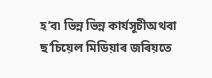হ’ব৷ ভিন্ন ভিন্ন কাৰ্যসূচীঅথবা ছ’চিয়েল মিডিয়াৰ জৰিয়তে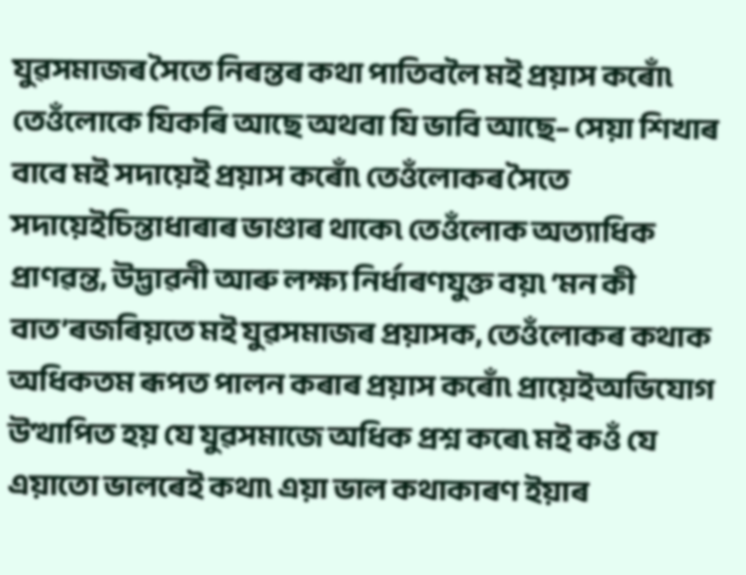যুৱসমাজৰ সৈতে নিৰন্তৰ কথা পাতিবলৈ মই প্ৰয়াস কৰোঁ৷ তেওঁলোকে যিকৰি আছে অথবা যি ভাবি আছে– সেয়া শিখাৰ বাবে মই সদায়েই প্ৰয়াস কৰোঁ৷ তেওঁলোকৰ সৈতে সদায়েইচিন্তাধাৰাৰ ভাণ্ডাৰ থাকে৷ তেওঁলোক অত্যাধিক প্ৰাণৱন্ত, উদ্ভাৱনী আৰু লক্ষ্য নিৰ্ধাৰণযুক্ত বয়৷ ‘মন কী বাত’ৰজৰিয়তে মই যুৱসমাজৰ প্ৰয়াসক, তেওঁলোকৰ কথাক অধিকতম ৰূপত পালন কৰাৰ প্ৰয়াস কৰোঁ৷ প্ৰায়েইঅভিযোগ উত্থাপিত হয় যে যুৱসমাজে অধিক প্ৰশ্ন কৰে৷ মই কওঁ যে এয়াতো ভালৰেই কথা৷ এয়া ভাল কথাকাৰণ ইয়াৰ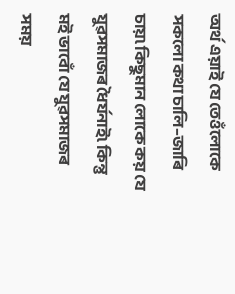অৰ্থ এয়াই যে তেওঁলোকে সকলো কথা চালি–জাৰি চায়৷ কিছুমান লোকে কয় যে যুৱসমাজৰ ধৈৰ্যনাই৷ কিন্তু মই ভাবোঁ যে যুৱসমাজৰ সময়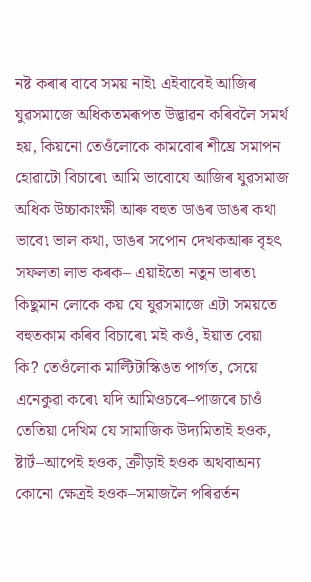নষ্ট কৰাৰ বাবে সময় নাই৷ এইবাবেই আজিৰ যুৱসমাজে অধিকতমৰূপত উদ্ভাৱন কৰিবলৈ সমৰ্থ হয়, কিয়নো তেওঁলোকে কামবোৰ শীঘ্ৰে সমাপন হোৱাটো বিচাৰে৷ আমি ভাবোযে আজিৰ যুৱসমাজ অধিক উচ্চাকাংক্ষী আৰু বহুত ডাঙৰ ডাঙৰ কথা ভাবে৷ ভাল কথা, ডাঙৰ সপোন দেখকআৰু বৃহৎ সফলতা লাভ কৰক– এয়াইতো নতুন ভাৰত৷ কিছুমান লোকে কয় যে যুৱসমাজে এটা সময়তে বহুতকাম কৰিব বিচাৰে৷ মই কওঁ, ইয়াত বেয়া কি? তেওঁলোক মাল্টিটাস্কিঙত পাৰ্গত, সেয়ে এনেকুৱা কৰে৷ যদি আমিওচৰে–পাজৰে চাওঁ তেতিয়া দেখিম যে সামাজিক উদ্যমিতাই হওক, ষ্টাৰ্ট–আপেই হওক, ক্ৰীড়াই হওক অথবাঅন্য কোনো ক্ষেত্ৰই হওক–সমাজলৈ পৰিৱৰ্তন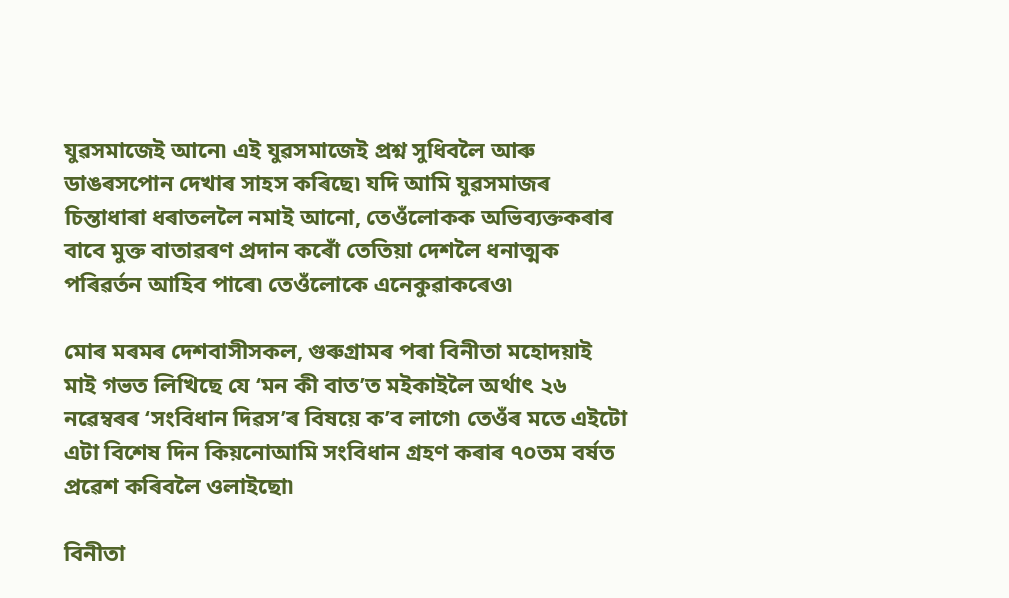যুৱসমাজেই আনে৷ এই যুৱসমাজেই প্ৰশ্ন সুধিবলৈ আৰু ডাঙৰসপোন দেখাৰ সাহস কৰিছে৷ যদি আমি যুৱসমাজৰ চিন্তাধাৰা ধৰাতললৈ নমাই আনো, তেওঁলোকক অভিব্যক্তকৰাৰ বাবে মুক্ত বাতাৱৰণ প্ৰদান কৰোঁ তেতিয়া দেশলৈ ধনাত্মক পৰিৱৰ্তন আহিব পাৰে৷ তেওঁলোকে এনেকুৱাকৰেও৷

মোৰ মৰমৰ দেশবাসীসকল, গুৰুগ্ৰামৰ পৰা বিনীতা মহোদয়াই মাই গভত লিখিছে যে ‘মন কী বাত’ত মইকাইলৈ অৰ্থাৎ ২৬ নৱেম্বৰৰ ‘সংবিধান দিৱস’ৰ বিষয়ে ক’ব লাগে৷ তেওঁৰ মতে এইটো এটা বিশেষ দিন কিয়নোআমি সংবিধান গ্ৰহণ কৰাৰ ৭০তম বৰ্ষত প্ৰৱেশ কৰিবলৈ ওলাইছো৷

বিনীতা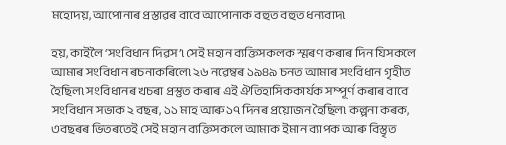মহোদয়, আপোনাৰ প্ৰস্তাৱৰ বাবে আপোনাক বহুত বহুত ধন্যবাদ৷

হয়, কাইলৈ ‘সংবিধান দিৱস’৷ সেই মহান ব্যক্তিসকলক স্মৰণ কৰাৰ দিন যিসকলে আমাৰ সংবিধান ৰচনাকৰিলে৷ ২৬ নৱেম্বৰ ১৯৪৯ চনত আমাৰ সংবিধান গৃহীত হৈছিল৷ সংবিধানৰ খচৰা প্ৰস্তুত কৰাৰ এই ঐতিহাসিককাৰ্যক সম্পূৰ্ণ কৰাৰ বাবে সংবিধান সভাক ২ বছৰ, ১১ মাহ আৰু ১৭ দিনৰ প্ৰয়োজন হৈছিল৷ কল্পনা কৰক, ৩বছৰৰ ভিতৰতেই সেই মহান ব্যক্তিসকলে আমাক ইমান ব্যাপক আৰু বিস্তৃত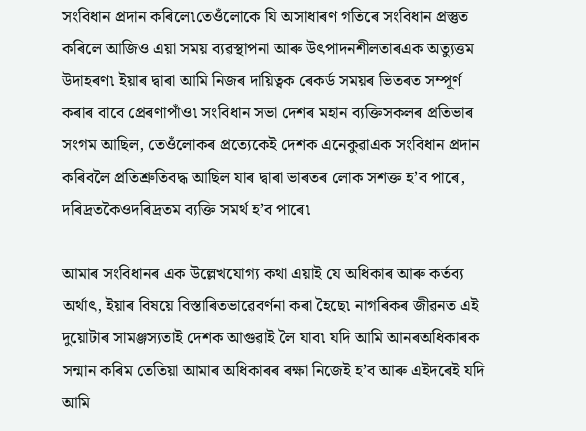সংবিধান প্ৰদান কৰিলে৷তেওঁলোকে যি অসাধাৰণ গতিৰে সংবিধান প্ৰস্তুত কৰিলে আজিও এয়া সময় ব্যৱস্থাপনা আৰু উৎপাদনশীলতাৰএক অত্যুত্তম উদাহৰণ৷ ইয়াৰ দ্বাৰা আমি নিজৰ দায়িত্বক ৰেকৰ্ড সময়ৰ ভিতৰত সম্পূৰ্ণ কৰাৰ বাবে প্ৰেৰণাপাঁও৷ সংবিধান সভা দেশৰ মহান ব্যক্তিসকলৰ প্ৰতিভাৰ সংগম আছিল, তেওঁলোকৰ প্ৰত্যেকেই দেশক এনেকুৱাএক সংবিধান প্ৰদান কৰিবলৈ প্ৰতিশ্ৰুতিবদ্ধ আছিল যাৰ দ্বাৰা ভাৰতৰ লোক সশক্ত হ’ব পাৰে, দৰিদ্ৰতকৈওদৰিদ্ৰতম ব্যক্তি সমৰ্থ হ’ব পাৰে৷

আমাৰ সংবিধানৰ এক উল্লেখযোগ্য কথা এয়াই যে অধিকাৰ আৰু কৰ্তব্য অৰ্থাৎ, ইয়াৰ বিষয়ে বিস্তাৰিতভাৱেবৰ্ণনা কৰা হৈছে৷ নাগৰিকৰ জীৱনত এই দুয়োটাৰ সামঞ্জস্যতাই দেশক আগুৱাই লৈ যাব৷ যদি আমি আনৰঅধিকাৰক সন্মান কৰিম তেতিয়া আমাৰ অধিকাৰৰ ৰক্ষা নিজেই হ’ব আৰু এইদৰেই যদি আমি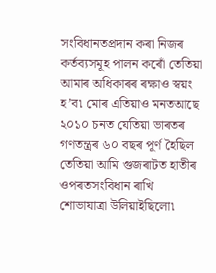সংবিধানতপ্ৰদান কৰা নিজৰ কৰ্তব্যসমূহ পালন কৰোঁ তেতিয়া আমাৰ অধিকাৰৰ ৰক্ষাও স্বয়ং হ’ব৷ মোৰ এতিয়াও মনতআছে ২০১০ চনত যেতিয়া ভাৰতৰ গণতন্ত্ৰৰ ৬০ বছৰ পূৰ্ণ হৈছিল তেতিয়া আমি গুজৰাটত হাতীৰ ওপৰতসংবিধান ৰাখি শোভাযাত্ৰা উলিয়াইছিলো৷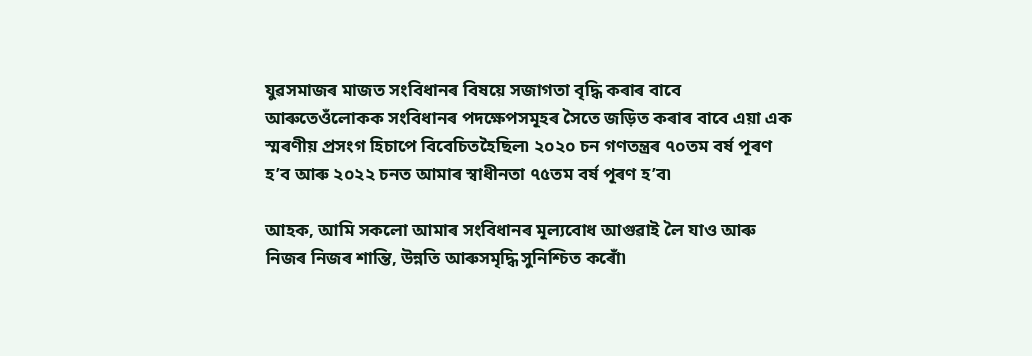যুৱসমাজৰ মাজত সংবিধানৰ বিষয়ে সজাগতা বৃদ্ধি কৰাৰ বাবে আৰুতেওঁলোকক সংবিধানৰ পদক্ষেপসমূহৰ সৈতে জড়িত কৰাৰ বাবে এয়া এক স্মৰণীয় প্ৰসংগ হিচাপে বিবেচিতহৈছিল৷ ২০২০ চন গণতন্ত্ৰৰ ৭০তম বৰ্ষ পূৰণ হ’ব আৰু ২০২২ চনত আমাৰ স্বাধীনতা ৭৫তম বৰ্ষ পূৰণ হ’ব৷

আহক, আমি সকলো আমাৰ সংবিধানৰ মূল্যবোধ আগুৱাই লৈ যাও আৰু নিজৰ নিজৰ শান্তি, উন্নতি আৰুসমৃদ্ধি সুনিশ্চিত কৰোঁ৷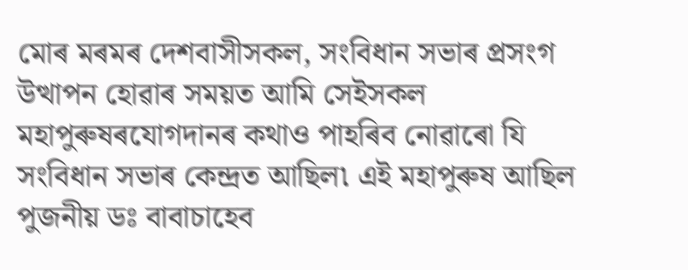মোৰ মৰমৰ দেশবাসীসকল, সংবিধান সভাৰ প্ৰসংগ উত্থাপন হোৱাৰ সময়ত আমি সেইসকল মহাপুৰুষৰযোগদানৰ কথাও পাহৰিব নোৱাৰো যি সংবিধান সভাৰ কেন্দ্ৰত আছিল৷ এই মহাপুৰুষ আছিল পুজনীয় ডঃ বাবাচাহেব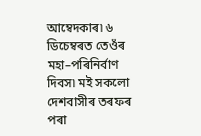আম্বেদকাৰ৷ ৬ ডিচেম্বৰত তেওঁৰ মহা–পৰিনিৰ্বাণ দিবস৷ মই সকলো দেশবাসীৰ তৰফৰ পৰা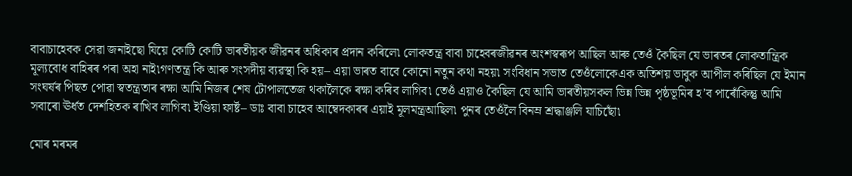বাবাচাহেবক সেৱা জনাইছো যিয়ে কোটি কোটি ভাৰতীয়ক জীৱনৰ অধিকাৰ প্ৰদান কৰিলে৷ লোকতন্ত্ৰ বাবা চাহেবৰজীৱনৰ অংশস্বৰূপ আছিল আৰু তেওঁ কৈছিল যে ভাৰতৰ লোকতান্ত্ৰিক মূল্যবোধ বাহিৰৰ পৰা অহা নাই৷গণতন্ত্ৰ কি আৰু সংসদীয় ব্যৱস্থা কি হয়– এয়া ভাৰত বাবে কোনো নতুন কথা নহয়৷ সংবিধান সভাত তেওঁলোকেএক অতিশয় ভাবুক আপীল কৰিছিল যে ইমান সংঘৰ্ষৰ পিছত পোৱা স্বতন্ত্ৰতাৰ ৰক্ষা আমি নিজৰ শেষ টোপালতেজ থকালৈকে ৰক্ষা কৰিব লাগিব৷ তেওঁ এয়াও কৈছিল যে আমি ভাৰতীয়সকল ভিন্ন ভিন্ন পৃষ্ঠভূমিৰ হ’ব পাৰোঁকিন্তু আমি সবাৰো ঊৰ্ধত দেশহিতক ৰাখিব লাগিব৷ ইণ্ডিয়া ফাৰ্ষ্ট– ডাঃ বাবা চাহেব আম্বেদকাৰৰ এয়াই মূলমন্ত্ৰআছিল৷ পুনৰ তেওঁলৈ বিনম্ৰ শ্ৰদ্ধাঞ্জলি যাচিছোঁ৷

মোৰ মৰমৰ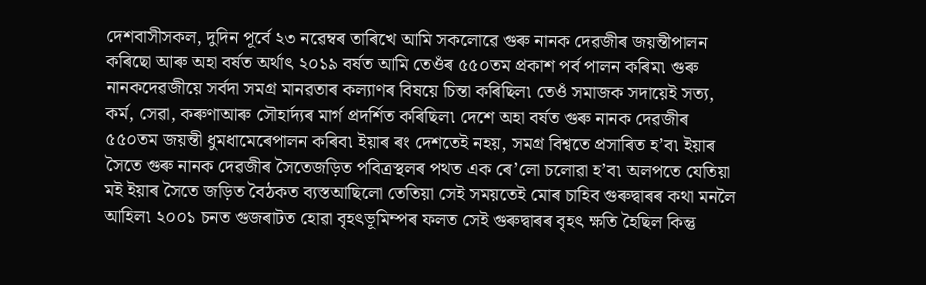দেশবাসীসকল, দুদিন পূৰ্বে ২৩ নৱেম্বৰ তাৰিখে আমি সকলোৱে গুৰু নানক দেৱজীৰ জয়ন্তীপালন কৰিছো আৰু অহা বৰ্ষত অৰ্থাৎ ২০১৯ বৰ্ষত আমি তেওঁৰ ৫৫০তম প্ৰকাশ পৰ্ব পালন কৰিম৷ গুৰু নানকদেৱজীয়ে সৰ্বদা সমগ্ৰ মানৱতাৰ কল্যাণৰ বিষয়ে চিন্তা কৰিছিল৷ তেওঁ সমাজক সদায়েই সত্য, কৰ্ম, সেৱা, কৰুণাআৰু সৌহাৰ্দ্যৰ মাৰ্গ প্ৰদৰ্শিত কৰিছিল৷ দেশে অহা বৰ্ষত গুৰু নানক দেৱজীৰ ৫৫০তম জয়ন্তী ধুমধামেৰেপালন কৰিব৷ ইয়াৰ ৰং দেশতেই নহয়, সমগ্ৰ বিশ্বতে প্ৰসাৰিত হ’ব৷ ইয়াৰ সৈতে গুৰু নানক দেৱজীৰ সৈতেজড়িত পবিত্ৰস্থলৰ পথত এক ৰে’লো চলোৱা হ’ব৷ অলপতে যেতিয়া মই ইয়াৰ সৈতে জড়িত বৈঠকত ব্যস্তআছিলো তেতিয়া সেই সময়তেই মোৰ চাহিব গুৰুদ্বাৰৰ কথা মনলৈ আহিল৷ ২০০১ চনত গুজৰাটত হোৱা বৃহৎভূমিম্পৰ ফলত সেই গুৰুদ্বাৰৰ বৃহৎ ক্ষতি হৈছিল কিন্তু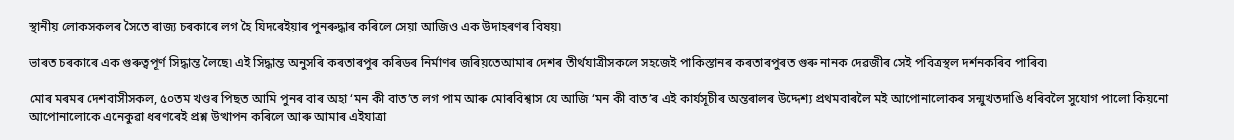স্থানীয় লোকসকলৰ সৈতে ৰাজ্য চৰকাৰে লগ হৈ যিদৰেইয়াৰ পুনৰুদ্ধাৰ কৰিলে সেয়া আজিও এক উদাহৰণৰ বিষয়৷

ভাৰত চৰকাৰে এক গুৰুত্বপূৰ্ণ সিদ্ধান্ত লৈছে৷ এই সিদ্ধান্ত অনুসৰি কৰতাৰপুৰ কৰিডৰ নিৰ্মাণৰ জৰিয়তেআমাৰ দেশৰ তীৰ্থযাত্ৰীসকলে সহজেই পাকিস্তানৰ কৰতাৰপুৰত গুৰু নানক দেৱজীৰ সেই পবিত্ৰস্থল দৰ্শনকৰিব পাৰিব৷

মোৰ মৰমৰ দেশবাসীসকল, ৫০তম খণ্ডৰ পিছত আমি পুনৰ বাৰ অহা ‘মন কী বাত’ত লগ পাম আৰু মোৰবিশ্বাস যে আজি ‘মন কী বাত’ৰ এই কাৰ্যসূচীৰ অন্তৰালৰ উদ্দেশ্য প্ৰথমবাৰলৈ মই আপোনালোকৰ সন্মুখতদাঙি ধৰিবলৈ সুযোগ পালো কিয়নো আপোনালোকে এনেকুৱা ধৰণৰেই প্ৰশ্ন উত্থাপন কৰিলে আৰু আমাৰ এইযাত্ৰা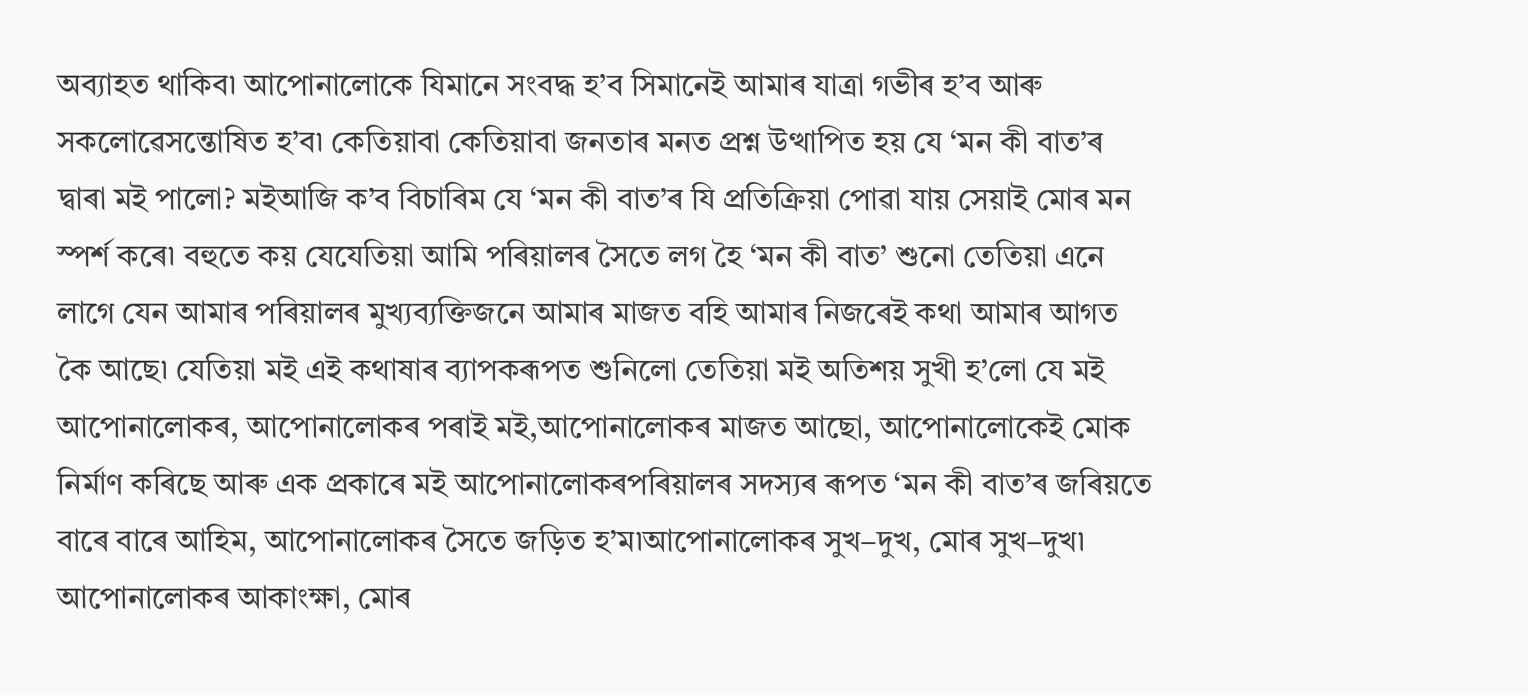অব্যাহত থাকিব৷ আপোনালোকে যিমানে সংবদ্ধ হ’ব সিমানেই আমাৰ যাত্ৰা গভীৰ হ’ব আৰু সকলোৱেসন্তোষিত হ’ব৷ কেতিয়াবা কেতিয়াবা জনতাৰ মনত প্ৰশ্ন উত্থাপিত হয় যে ‘মন কী বাত’ৰ দ্বাৰা মই পালো? মইআজি ক’ব বিচাৰিম যে ‘মন কী বাত’ৰ যি প্ৰতিক্ৰিয়া পোৱা যায় সেয়াই মোৰ মন স্পৰ্শ কৰে৷ বহুতে কয় যেযেতিয়া আমি পৰিয়ালৰ সৈতে লগ হৈ ‘মন কী বাত’ শুনো তেতিয়া এনে লাগে যেন আমাৰ পৰিয়ালৰ মুখ্যব্যক্তিজনে আমাৰ মাজত বহি আমাৰ নিজৰেই কথা আমাৰ আগত কৈ আছে৷ যেতিয়া মই এই কথাষাৰ ব্যাপকৰূপত শুনিলো তেতিয়া মই অতিশয় সুখী হ’লো যে মই আপোনালোকৰ, আপোনালোকৰ পৰাই মই,আপোনালোকৰ মাজত আছো, আপোনালোকেই মোক নিৰ্মাণ কৰিছে আৰু এক প্ৰকাৰে মই আপোনালোকৰপৰিয়ালৰ সদস্যৰ ৰূপত ‘মন কী বাত’ৰ জৰিয়তে বাৰে বাৰে আহিম, আপোনালোকৰ সৈতে জড়িত হ’ম৷আপোনালোকৰ সুখ–দুখ, মোৰ সুখ–দুখ৷ আপোনালোকৰ আকাংক্ষা, মোৰ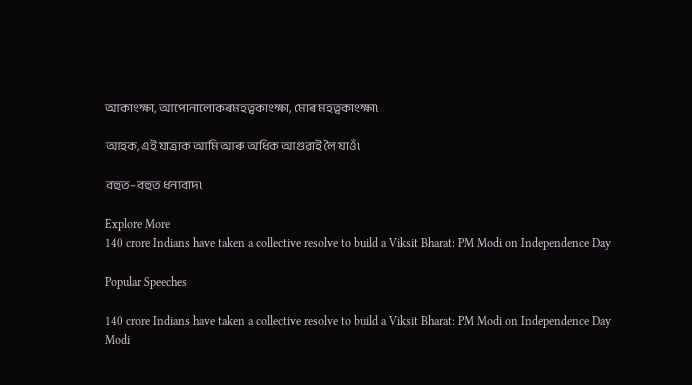আকাংক্ষা, আপোনালোকৰমহত্বকাংক্ষা, মোৰ মহত্বকাংক্ষা৷

আহক, এই যাত্ৰাক আমি আৰু অধিক আগুৱাই লৈ যাওঁ৷

বহুত–বহুত ধন্যবাদ৷

Explore More
140 crore Indians have taken a collective resolve to build a Viksit Bharat: PM Modi on Independence Day

Popular Speeches

140 crore Indians have taken a collective resolve to build a Viksit Bharat: PM Modi on Independence Day
Modi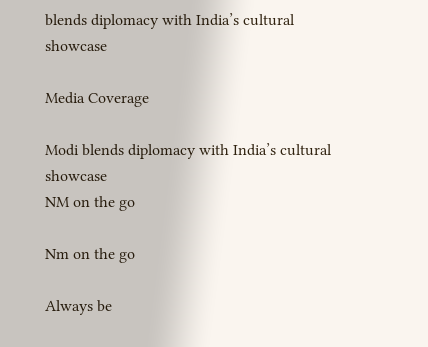blends diplomacy with India’s cultural showcase

Media Coverage

Modi blends diplomacy with India’s cultural showcase
NM on the go

Nm on the go

Always be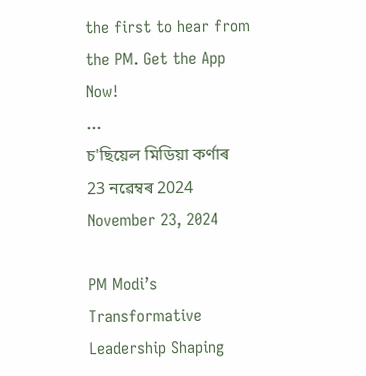the first to hear from the PM. Get the App Now!
...
চ'ছিয়েল মিডিয়া কৰ্ণাৰ 23 নৱেম্বৰ 2024
November 23, 2024

PM Modi’s Transformative Leadership Shaping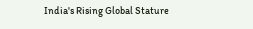India's Rising Global Stature